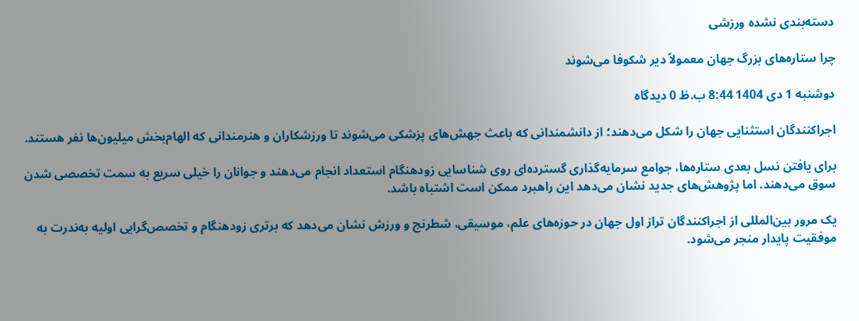دسته‌بندی نشده ورزشی

چرا ستاره‌های بزرگ جهان معمولاً دیر شکوفا می‌شوند

دوشنبه 1 دی 1404 8:44 ب.ظ 0 دیدگاه

اجراکنندگان استثنایی جهان را شکل می‌دهند؛ از دانشمندانی که باعث جهش‌های پزشکی می‌شوند تا ورزشکاران و هنرمندانی که الهام‌بخش میلیون‌ها نفر هستند.

برای یافتن نسل بعدی ستاره‌ها، جوامع سرمایه‌گذاری گسترده‌ای روی شناسایی زودهنگام استعداد انجام می‌دهند و جوانان را خیلی سریع به سمت تخصصی شدن سوق می‌دهند. اما پژوهش‌های جدید نشان می‌دهد این راهبرد ممکن است اشتباه باشد.

یک مرور بین‌المللی از اجراکنندگان تراز اول جهان در حوزه‌های علم، موسیقی، شطرنج و ورزش نشان می‌دهد که برتری زودهنگام و تخصص‌گرایی اولیه به‌ندرت به موفقیت پایدار منجر می‌شود.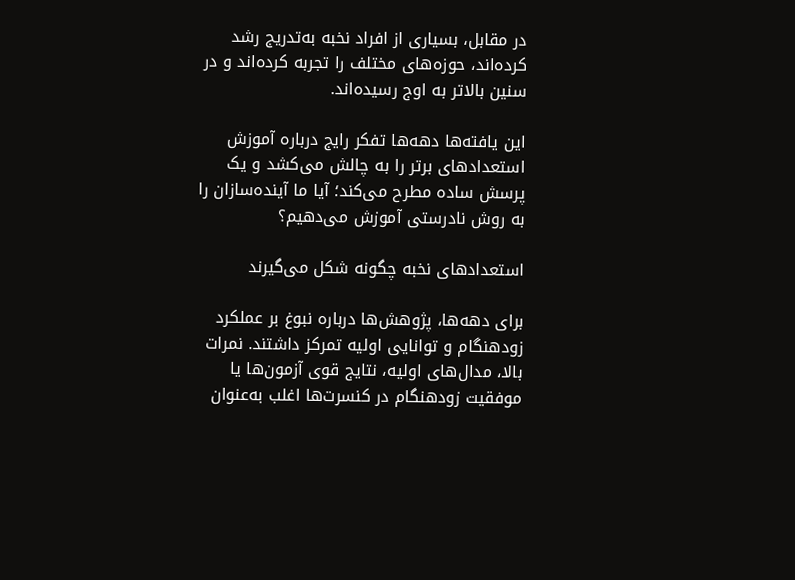در مقابل، بسیاری از افراد نخبه به‌تدریج رشد کرده‌اند، حوزه‌های مختلف را تجربه کرده‌اند و در سنین بالاتر به اوج رسیده‌اند.

این یافته‌ها دهه‌ها تفکر رایج درباره آموزش استعدادهای برتر را به چالش می‌کشد و یک پرسش ساده مطرح می‌کند؛ آیا ما آینده‌سازان را به روش نادرستی آموزش می‌دهیم؟

استعدادهای نخبه چگونه شکل می‌گیرند

برای دهه‌ها، پژوهش‌ها درباره نبوغ بر عملکرد زودهنگام و توانایی اولیه تمرکز داشتند. نمرات بالا، مدال‌های اولیه، نتایج قوی آزمون‌ها یا موفقیت زودهنگام در کنسرت‌ها اغلب به‌عنوان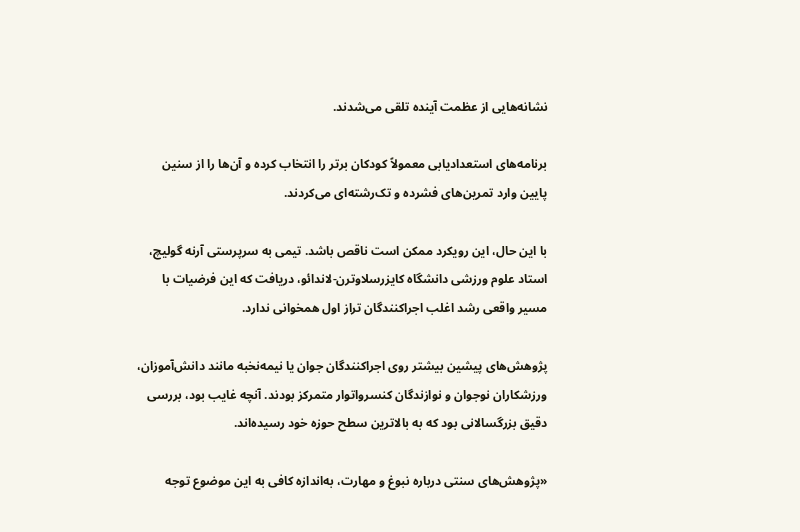نشانه‌هایی از عظمت آینده تلقی می‌شدند.

برنامه‌های استعدادیابی معمولاً کودکان برتر را انتخاب کرده و آن‌ها را از سنین پایین وارد تمرین‌های فشرده و تک‌رشته‌ای می‌کردند.

با این حال، این رویکرد ممکن است ناقص باشد. تیمی به سرپرستی آرنه گولیچ، استاد علوم ورزشی دانشگاه کایزرسلاوترن-لاندائو، دریافت که این فرضیات با مسیر واقعی رشد اغلب اجراکنندگان تراز اول همخوانی ندارد.

پژوهش‌های پیشین بیشتر روی اجراکنندگان جوان یا نیمه‌نخبه مانند دانش‌آموزان، ورزشکاران نوجوان و نوازندگان کنسرواتوار متمرکز بودند. آنچه غایب بود، بررسی دقیق بزرگسالانی بود که به بالاترین سطح حوزه خود رسیده‌اند.

«پژوهش‌های سنتی درباره نبوغ و مهارت، به‌اندازه کافی به این موضوع توجه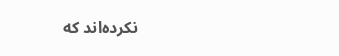نکرده‌اند که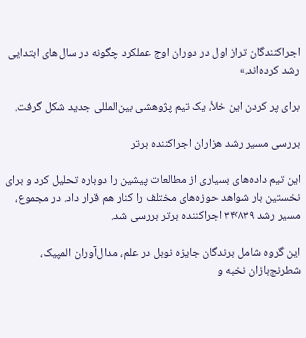اجراکنندگان تراز اول در دوران اوج عملکرد چگونه در سال‌های ابتدایی رشد کرده‌اند.»

برای پر کردن این خلأ، یک تیم پژوهشی بین‌المللی جدید شکل گرفت.

بررسی مسیر رشد هزاران اجراکننده برتر

این تیم داده‌های بسیاری از مطالعات پیشین را دوباره تحلیل کرد و برای نخستین بار شواهد حوزه‌های مختلف را کنار هم قرار داد. در مجموع، مسیر رشد ۳۴٬۸۳۹ اجراکننده برتر بررسی شد.

این گروه شامل برندگان جایزه نوبل در علم، مدال‌آوران المپیک، شطرنج‌بازان نخبه و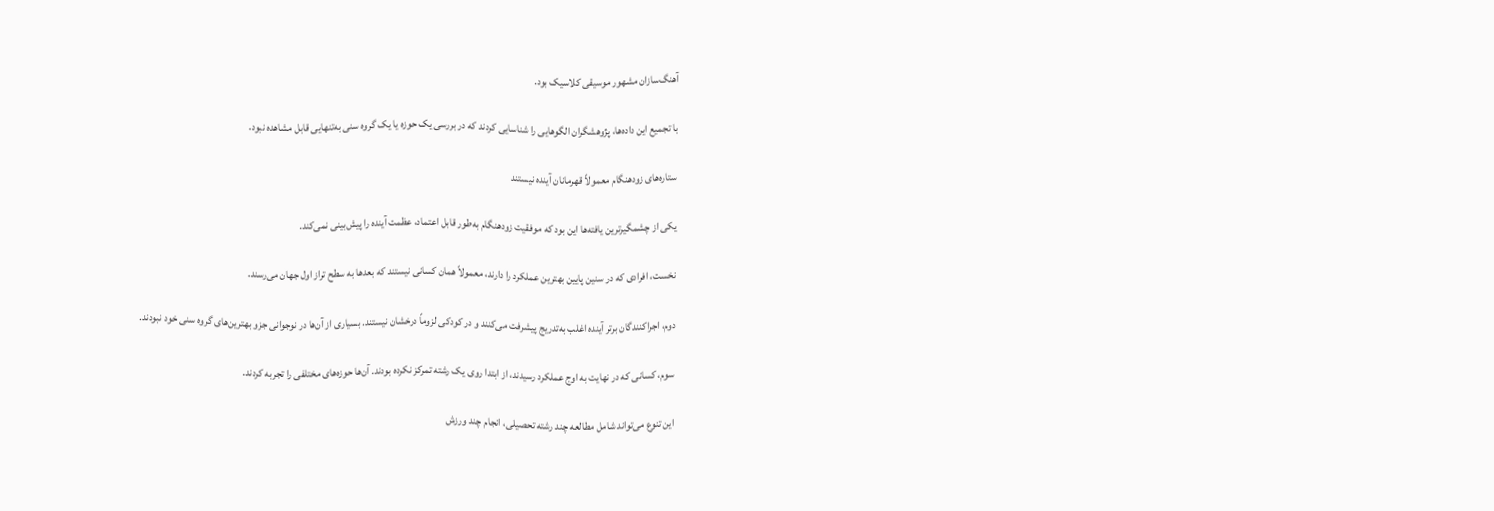آهنگ‌سازان مشهور موسیقی کلاسیک بود.

با تجمیع این داده‌ها، پژوهشگران الگوهایی را شناسایی کردند که در بررسی یک حوزه یا یک گروه سنی به‌تنهایی قابل مشاهده نبود.

ستاره‌های زودهنگام معمولاً قهرمانان آینده نیستند

یکی از چشمگیرترین یافته‌ها این بود که موفقیت زودهنگام به‌طور قابل اعتماد، عظمت آینده را پیش‌بینی نمی‌کند.

نخست، افرادی که در سنین پایین بهترین عملکرد را دارند، معمولاً همان کسانی نیستند که بعدها به سطح تراز اول جهان می‌رسند.

دوم، اجراکنندگان برتر آینده اغلب به‌تدریج پیشرفت می‌کنند و در کودکی لزوماً درخشان نیستند. بسیاری از آن‌ها در نوجوانی جزو بهترین‌های گروه سنی خود نبودند.

سوم، کسانی که در نهایت به اوج عملکرد رسیدند، از ابتدا روی یک رشته تمرکز نکرده بودند. آن‌ها حوزه‌های مختلفی را تجربه کردند.

این تنوع می‌تواند شامل مطالعه چند رشته تحصیلی، انجام چند ورزش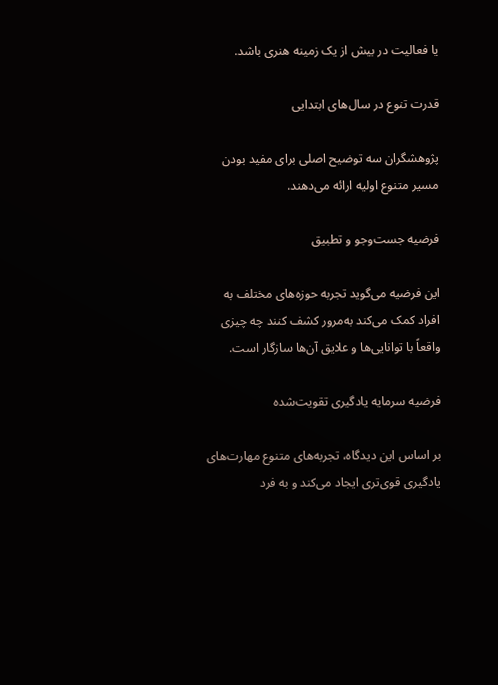یا فعالیت در بیش از یک زمینه هنری باشد.

قدرت تنوع در سال‌های ابتدایی

پژوهشگران سه توضیح اصلی برای مفید بودن مسیر متنوع اولیه ارائه می‌دهند.

فرضیه جست‌وجو و تطبیق

این فرضیه می‌گوید تجربه حوزه‌های مختلف به افراد کمک می‌کند به‌مرور کشف کنند چه چیزی واقعاً با توانایی‌ها و علایق آن‌ها سازگار است.

فرضیه سرمایه یادگیری تقویت‌شده

بر اساس این دیدگاه، تجربه‌های متنوع مهارت‌های یادگیری قوی‌تری ایجاد می‌کند و به فرد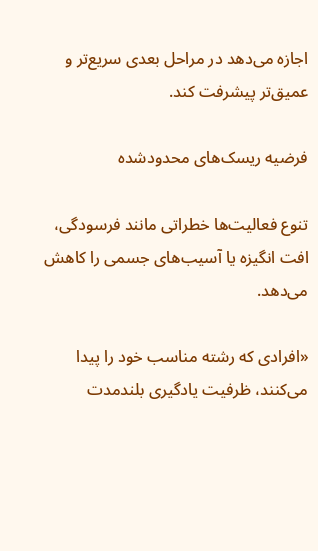اجازه می‌دهد در مراحل بعدی سریع‌تر و عمیق‌تر پیشرفت کند.

فرضیه ریسک‌های محدودشده

تنوع فعالیت‌ها خطراتی مانند فرسودگی، افت انگیزه یا آسیب‌های جسمی را کاهش می‌دهد.

«افرادی که رشته مناسب خود را پیدا می‌کنند، ظرفیت یادگیری بلندمدت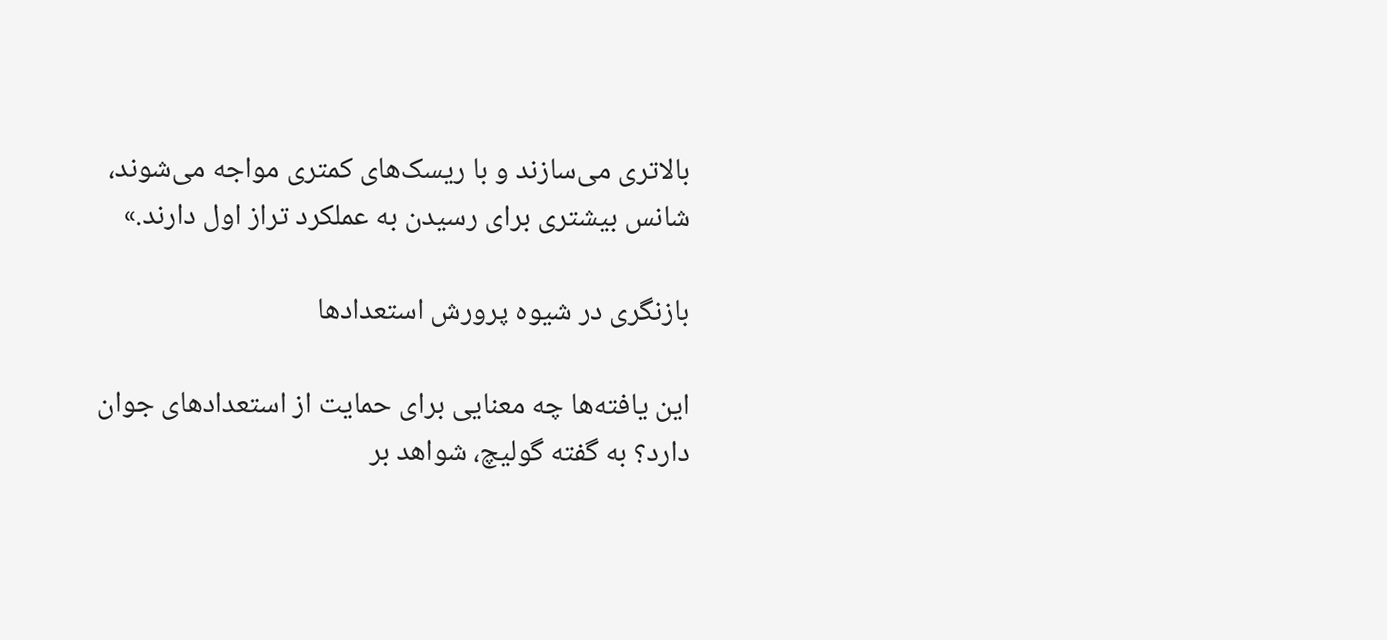بالاتری می‌سازند و با ریسک‌های کمتری مواجه می‌شوند، شانس بیشتری برای رسیدن به عملکرد تراز اول دارند.»

بازنگری در شیوه پرورش استعدادها

این یافته‌ها چه معنایی برای حمایت از استعدادهای جوان دارد؟ به گفته گولیچ، شواهد بر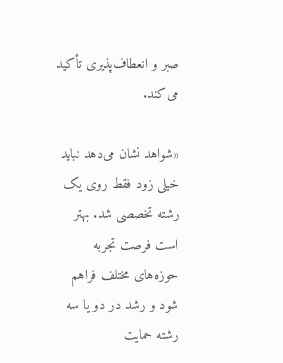صبر و انعطاف‌پذیری تأکید می‌کند.

«شواهد نشان می‌دهد نباید خیلی زود فقط روی یک رشته تخصصی شد. بهتر است فرصت تجربه حوزه‌های مختلف فراهم شود و رشد در دو یا سه رشته حمایت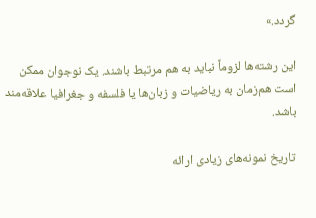گردد.»

این رشته‌ها لزوماً نباید به هم مرتبط باشند. یک نوجوان ممکن است هم‌زمان به ریاضیات و زبان‌ها یا فلسفه و جغرافیا علاقه‌مند باشد.

تاریخ نمونه‌های زیادی ارائه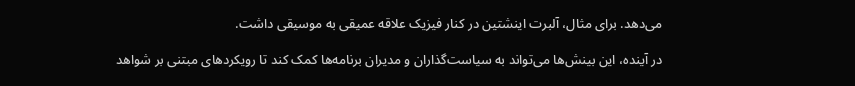می‌دهد. برای مثال، آلبرت اینشتین در کنار فیزیک علاقه عمیقی به موسیقی داشت.

در آینده، این بینش‌ها می‌تواند به سیاست‌گذاران و مدیران برنامه‌ها کمک کند تا رویکردهای مبتنی بر شواهد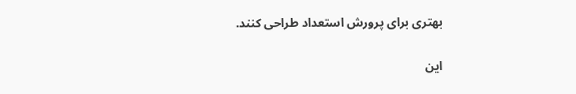بهتری برای پرورش استعداد طراحی کنند.

این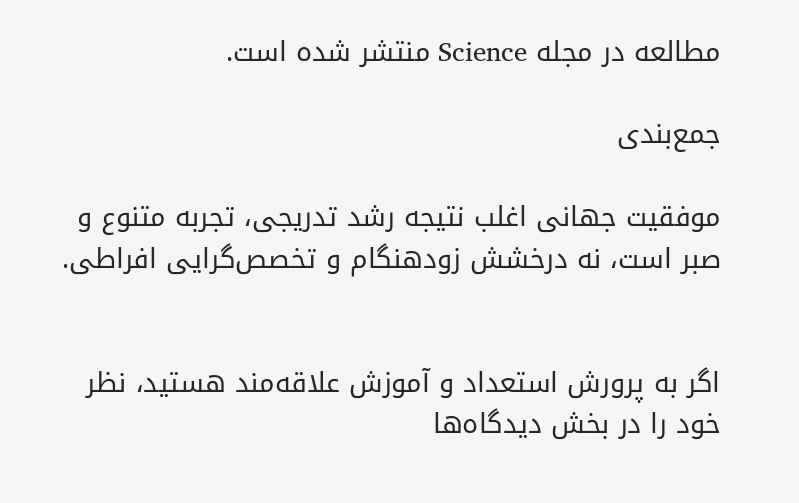مطالعه در مجله Science منتشر شده است.

جمع‌بندی

موفقیت جهانی اغلب نتیجه رشد تدریجی، تجربه متنوع و صبر است، نه درخشش زودهنگام و تخصص‌گرایی افراطی.


اگر به پرورش استعداد و آموزش علاقه‌مند هستید، نظر خود را در بخش دیدگاه‌ها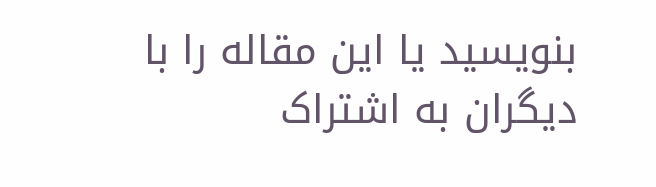بنویسید یا این مقاله را با دیگران به اشتراک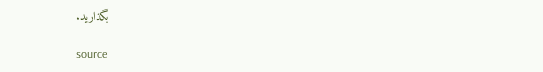بگذارید.

source